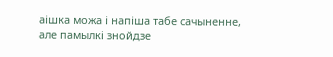аішка можа і напіша табе сачыненне,
але памылкі знойдзе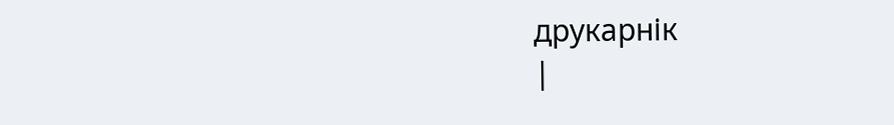друкарнік
|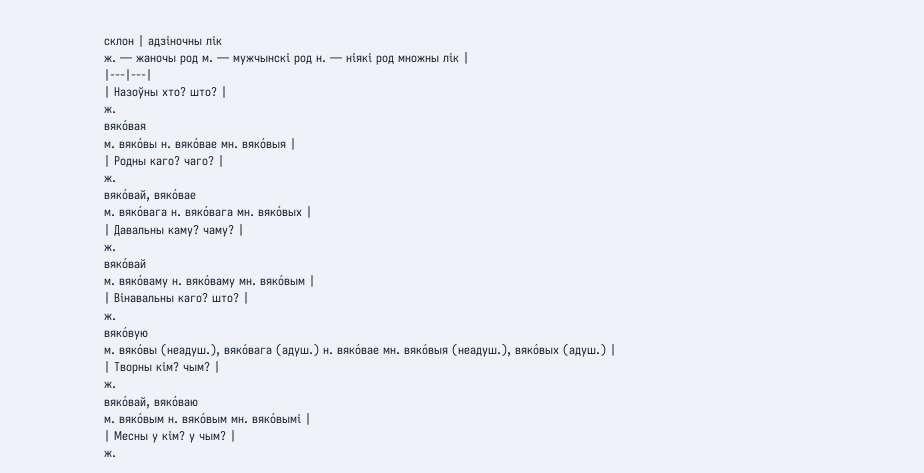склон | адзіночны лік
ж. — жаночы род м. — мужчынскі род н. — ніякі род множны лік |
|---|---|
| Назоўны хто? што? |
ж.
вяко́вая
м. вяко́вы н. вяко́вае мн. вяко́выя |
| Родны каго? чаго? |
ж.
вяко́вай, вяко́вае
м. вяко́вага н. вяко́вага мн. вяко́вых |
| Давальны каму? чаму? |
ж.
вяко́вай
м. вяко́ваму н. вяко́ваму мн. вяко́вым |
| Вінавальны каго? што? |
ж.
вяко́вую
м. вяко́вы (неадуш.), вяко́вага (адуш.) н. вяко́вае мн. вяко́выя (неадуш.), вяко́вых (адуш.) |
| Творны кім? чым? |
ж.
вяко́вай, вяко́ваю
м. вяко́вым н. вяко́вым мн. вяко́вымі |
| Месны у кім? у чым? |
ж.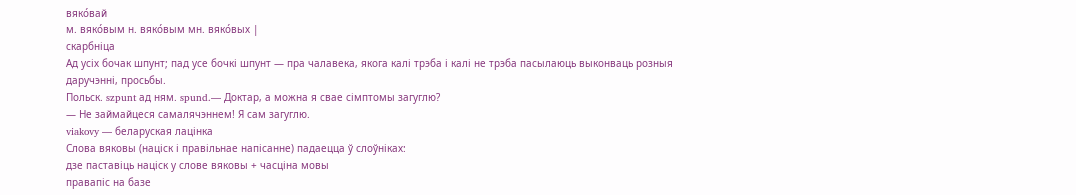вяко́вай
м. вяко́вым н. вяко́вым мн. вяко́вых |
скарбніца
Ад усіх бочак шпунт; пад усе бочкі шпунт — пра чалавека, якога калі трэба і калі не трэба пасылаюць выконваць розныя даручэнні, просьбы.
Польск. szpunt ад ням. spund.— Доктар, а можна я свае сімптомы загуглю?
— Не займайцеся самалячэннем! Я сам загуглю.
viakovy — беларуская лацінка
Слова вяковы (націск і правільнае напісанне) падаецца ў слоўніках:
дзе паставіць націск у слове вяковы + часціна мовы
правапіс на базе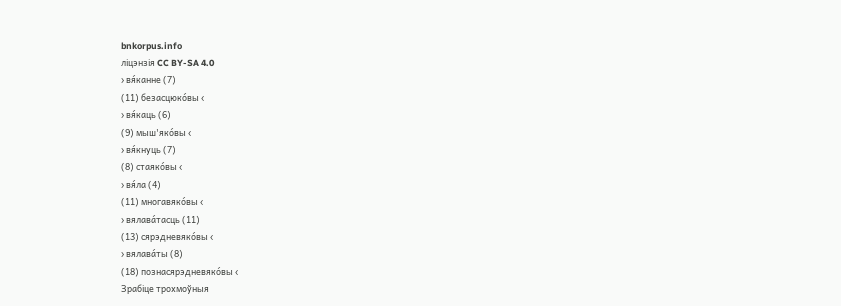bnkorpus.info
ліцэнзія CC BY-SA 4.0
› вя́канне (7)
(11) безасцюко́вы ‹
› вя́каць (6)
(9) мыш'яко́вы ‹
› вя́кнуць (7)
(8) стаяко́вы ‹
› вя́ла (4)
(11) многавяко́вы ‹
› вялава́тасць (11)
(13) сярэдневяко́вы ‹
› вялава́ты (8)
(18) познасярэдневяко́вы ‹
Зрабіце трохмоўныя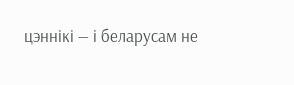цэннікі — і беларусам не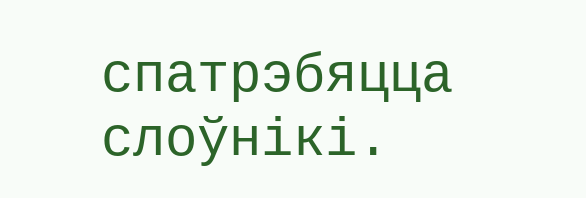спатрэбяцца слоўнікі.